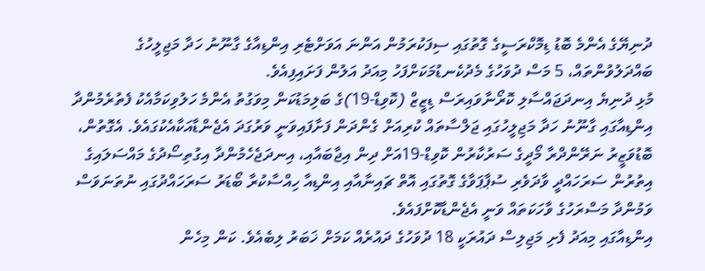ދުނިޔޭގެ އެންމެ ބޮޑު ޑިމޮކްރަސީގެ ގޮތުގައި ސިފަކުރަމުން އަންނަ އަވަށްޓެރި އިންޑިއާގެ ގާނޫނު ހަދާ މަޖިލީހުގެ ބައްދަލުވުންތައް، 5 މަސް ދުވަހުގެ މެދުކެނޑުމަކަށްފަހު މިއަދު އަލުން ފަށައިފިއެވެ.
މުޅި ދުނިޔެ އިނދަޖައްސާލި ކޮރޯނާވައިރަސް ޑިޒީޒް (ކޮވިޑް-19)ގެ ބަލިމަޑުކަން މިވަގުތު އެންމެ ހަލުވިކަމާއެކު ފެތުރެމުންދާ އިންޑިއާގައި ގާނޫނު ހަދާ މަޖިލީހުގައި ޖަލްސާތައް ކުރިއަށް ގެންދަން ފަށާފައިވަނީ ވަރުގަދަ އެޖެންޑާއަކާއެކުގައެވެ. އެގޮތުން، ބޮޑުވަޒީރު ނަރޭންދްރާ މޯދީގެ ސަރުކާރުން ކޮވިޑް-19އަށް ދިން އިޖާބައާއި، އިނދަޖެހެމުންދާ އިގުތިސޯދުގެ މައްސަލައިގެ އިތުރުން ސަރަހައްދީ ވާދަވެރި ސުޕާޕަވާގެ ގޮތުގައި އޮތް ޗައިނާއާއި އިންޑިއާ ހިއްސާކުރާ ބޯޑަރު ސަރަހައްދުގައި ނުތަނަވަސް ވަމުންދާ މަސްރަހުގެ ވާހަކަތައް ވަނީ އެޖެންޑާކޮށްފައެވެ.
އިންޑިއާގައި މިއަދު ފެށި މަޖިލިސް ދައުރަކީ 18 ދުވަހުގެ ދައުރެއް ކަމަށް ޚަބަރު ލިބެއެވެ. ކަން މިހެން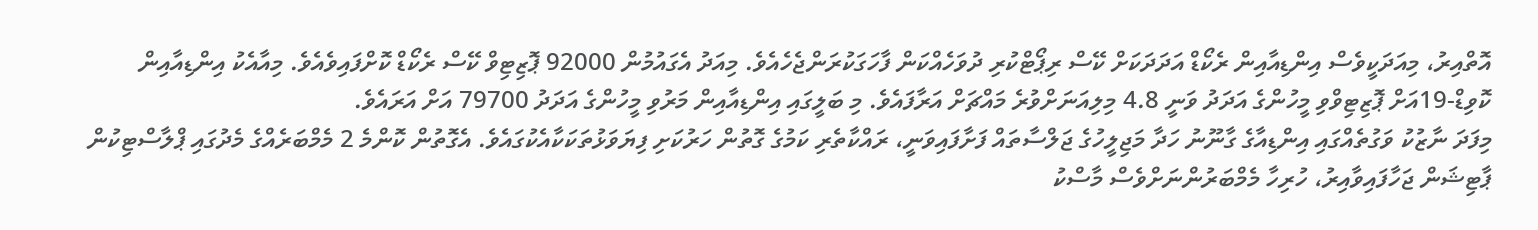އޮތްއިރު، މިއަދަކީވެސް އިންޑިއާއިން ރެކޯޑް އަދަދަކަށް ކޭސް ރިޕޯޓްކުރި ދުވަހެއްކަން ފާހަގަކުރަންޖެހެއެވެ. މިއަދު އެގައުމުން 92000 ޕޮޒިޓިވް ކޭސް ރެކޯޑް ކޮށްފައިވެއެވެ. މިއާއެކު އިންޑިއާއިން ކޮވިޑް-19އަށް ޕޮޒިޓިވްވި މީހުންގެ އަދަދު ވަނީ 4.8 މިލިއަނަށްވުރެ މައްޗަށް އަރާފައެވެ. މި ބަލީގައި އިންޑިއާއިން މަރުވި މީހުންގެ އަދަދު 79700 އަށް އަރައެވެ.
މިފަދަ ނާޒުކު ވަގުތެއްގައި އިންޑިއާގެ ގާނޫނު ހަދާ މަޖިލީހުގެ ޖަލްސާތައް ފަށާފައިވަނީ، ރައްކާތެރި ކަމުގެ ގޮތުން ހަރުކަށި ފިޔަވަޅުތަކަކާއެކުގައެވެ. އެގޮތުން ކޮންމެ 2 މެމްބަރެއްގެ މެދުގައި ޕްލާސްޓިކުން ޕާޓިޝަން ޖަހާފައިވާއިރު، ހުރިހާ މެމްބަރުންނަށްވެސް މާސްކު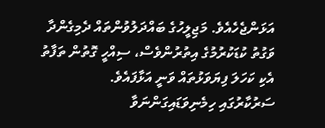އަޅަންޖެހެއެވެ. މަޖިލީހުގެ ބައްދަލުވުންތައް ދެމިގެންދާ ވަގުތު ކުޑަކުރުމުގެ އިތުރުންވެސް، ސިއްހީ ގޮތުން ތަފާތު އެކި ކަހަލަ ފިޔަވަޅުތައް ވަނީ އަޅާފައެވެ.
ސަރުކާރުގައި ހިމެނިވަޑައިގަންނަވާ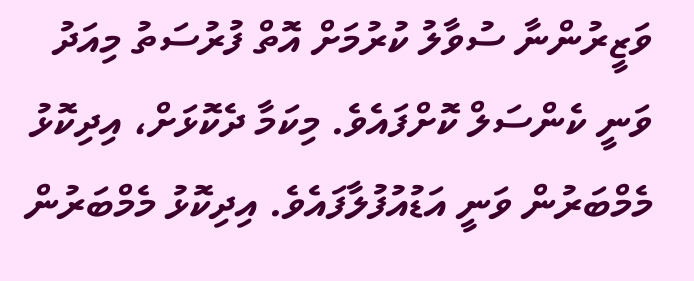ވަޒީރުންނާ ސުވާލު ކުރުމަށް އޮތް ފުރުސަތު މިއަދު ވަނީ ކެންސަލް ކޮށްފައެވެ. މިކަމާ ދެކޮޅަށް، އިދިކޮޅު މެމްބަރުން ވަނީ އަޑުއުފުލާފައެވެ. އިދިކޮޅު މެމްބަރުން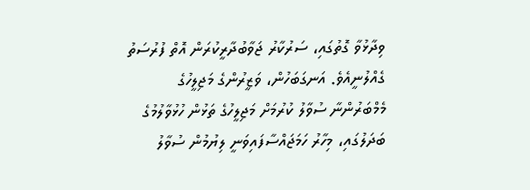ވިދާޅުވާ ގޮތުގައި، ސަރުކާރު ޖަވާބުދާރީކުރަން އޮތް ފުރުސަތު ގެއްލުނީއެވެ. އަނގަބަހުން، ވަޒީރުންގެ މަޖިލީހުގެ މެމްބަރުންނާ ސުވާލު ކުރުމަށް މަޖިލީހުގެ ތަޅުން ހުޅުވާލުމުގެ ބަދަލުގައި، މިހާރު ހަމަޖައްސާފައިވަނީ ލިޔުމުން ސުވާލު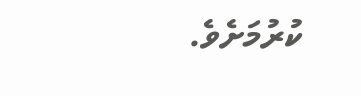ކުރުމަށެވެ.